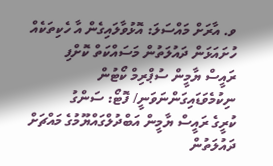ވ. އާރަށް މައްސަލަ: އޮޅުވާލައިގެން އާ ހެކިތަކެއް ހުށައަޅަން ދައުލަތުން މަސައްކަތް ކޮށްފި
ރައީސް ޔާމީން ސުޕްރިމް ކޯޓުން ނިކުމެވަޑައިގަންނަވަނީ/ ފޮޓޯ: ސަންގު
ކުރީގެ ރައީސް ޔާމީން އަބްދުލްގައްޔޫމުގެ މައްޗަށް ދައުލަތުން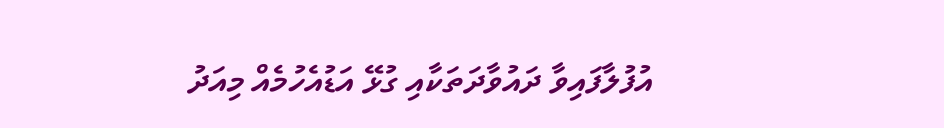އުފުލާފައިވާ ދައުވާދަތަކާއި ގުޅޭ އަޑުއެހުމެއް މިއަދު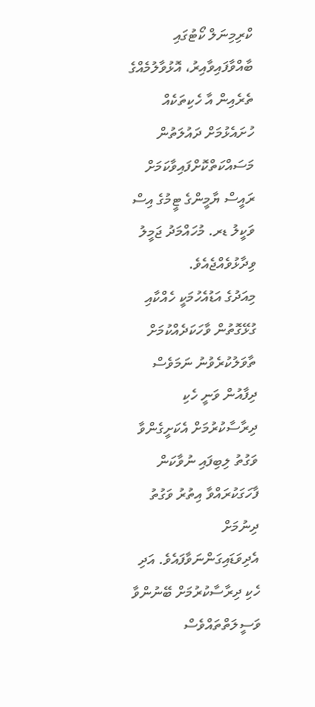ކްރިމިނަލް ކޯޓުގައި ބާއްވާފައިވާއިރު، އޮޅުވާލުމެއްގެ ތެރެއިން އާ ހެކިތަކެއް ހުށައެޅުމަށް ދައުލަތުން މަސައްކަތްކޮށްފައިވާކަމަށް ރައީސް ޔާމީންގެ ޓީމުގެ އިސް ވަކީލު ޑރ. މުހައްމަދު ޖަމީލު ވިދާޅުވެއްޖެއެވެ.
މިއަދުގެ އަޑުއެހުމަކީ ހެއްކާއި ގުޅޭގޮތުން ވާހަކަދެއްކުމަށް ތާވަލުކުރެވުނު ނަމަވެސް ދިފާއުން ވަނީ ހެކި ދިރާސާކުރުމަށް އެކަށީގެންވާ ވަގުތު ލިބިފައި ނުވާކަން ފާހަގަކުރައްވާ އިތުރު ވަގުތު ދިނުމަށް އެދިވަޑައިގަންނަވާފައެވެ. އަދި ހެކި ދިރާސާކުރުމަށް ބޭނުންވާ ވަސީލަތްތައްވެސް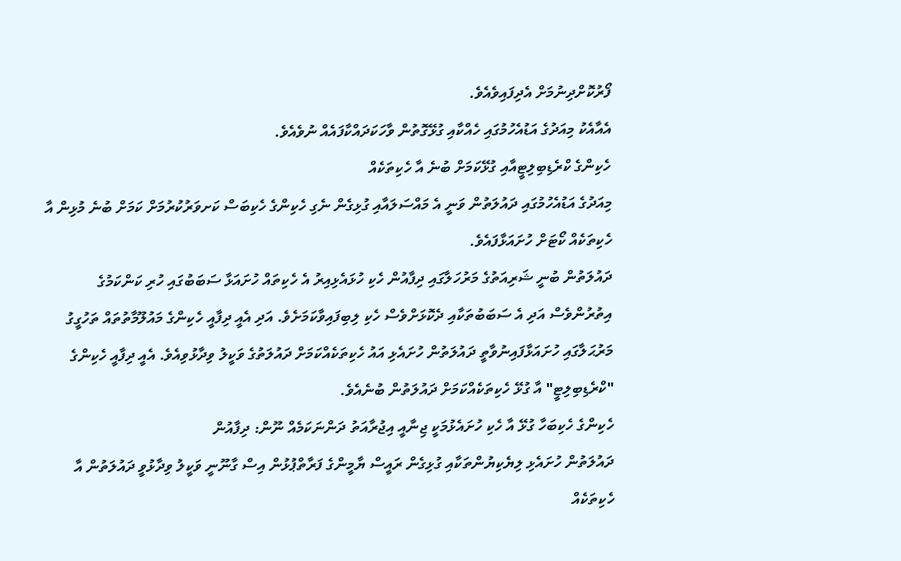ފޯރުކޮށްދިނުމަށް އެދިފައިވެއެވެ.
އެއާއެކު މިއަދުގެ އަޑުއެހުމުގައި ހެއްކާއި ގުޅޭގޮތުން ވާހަކަދައްކާފައެއް ނުވެއެވެ.
ހެކިންގެ ކްރެޑިބިލިޓީއާއި ގުޅޭކަމަށް ބުނެ އާ ހެކިތަކެއް
މިއަދުގެ އަޑުއެހުމުގައި ދައުލަތުން ވަނީ އެ މައްސަލައާއި ގުޅިގެން ނެގި ހެކިންގެ ހެކިބަސް ކަށވަރުކުރުމަށް ކަމަށް ބުނެ މުޅިން އާ ހެކިތަކެއް ކޯޓަށް ހުށައަޅާފައެވެ.
ދައުލަތުން ބުނީ ޝަރިއަތުގެ މަރުހަލާގައި ދިފާއުން ހެކި ހުޅައެޅިއިރު އެ ހެކިތައް ހުށައަޅާ ސަބަބުގައި ހުރި ކަންކަމުގެ އިތުރުންވެސް އަދި އެ ސަބަބުތަކާއި ދެކޮޅަށްވެސް ހެކި ލިބިފައިވާކަމަށެވެ. އަދި އެއީ ދިފާއީ ހެކިންގެ މައުލޫމާތުތައް ތަހުގީގު މަރުޙަލާގައި ހުށައަޅާފައިނުވާތީ ދައުލަތުން ހުށައެޅި އައު ހެކިތަކެއްކަމަށް ދައުލަތުގެ ވަކީލު ވިދާޅުވިއެވެ. އެއީ ދިފާއީ ހެކިންގެ "ކްރެޑިބިލިޓީ" އާ ގުޅޭ ހެކިތަކެއްކަމަށް ދައުލަތުން ބުނެއެވެ.
ހެކިންގެ ހެކިބަހާ ގުޅޭ އާ ހެކި ހުށައެޅުމަކީ ޖިނާއީ އިޖުރާއަތު ދަންނަކަމެއް ނޫން: ދިފާއުން
ދައުލަތުން ހުށައެޅި ލިޔެކިޔުންތަކާއި ގުޅިގެން ރައީސް ޔާމީންގެ ފަރާތްޕުޅުން އިސް ގާނޫނީ ވަކީލު ވިދާޅުވީ ދައުލަތުން އާ ހެކިތަކެއް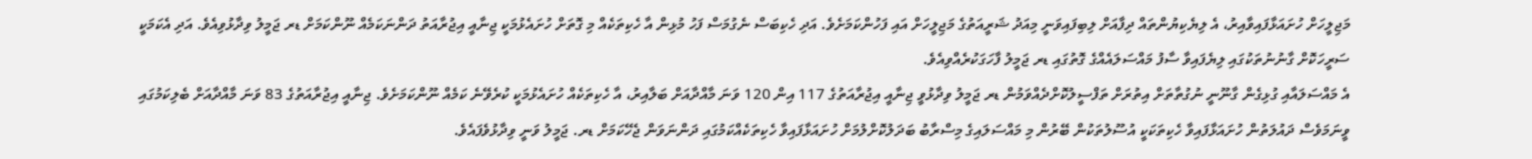މަޖިލީހަށް ހުށައަޅާފައިވާއިރު، އެ ލިޔެކިޔުންތައް ދިފާއަށް ލިބިފައިވަނީ މިއަދު ޝަރީއަތުގެ މަޖިލީހަށް އައި ފަހުންކަމަށެވެ. އަދި ހެކިބަސް ނެގުމަސް ފަހު މުޅިން އާ ހެކިތަކެއް މި ގޮތަށް ހުށައެޅުމަކީ ޖިނާއީ އިޖުރާއަތު ދަންނަކަމެއް ނޫންކަމަށް ޑރ ޖަމީލު ވިދާޅުވިއެވެ. އަދި އެކަމަކީ ސަރީހަކޮށް ގާނުނުތަކުގައި ލިޔެފައިވާ ސާފު މައްސަލައެއްގެ ގޮތުގައި ޑރ ޖަމީލު ފާހަގަކުރެއްވިއެވެ.
އެ މައްސަލައާއި ގުޅިގެން ގާނޫނީ ނުގުތާތަށް އިތުރަށް ތަފްސީލުކޮށްދެއްވަމުން ޑރ ޖަމީލު ވިދާޅުވީ ޖިނާއީ އިޖުރާއަތުގެ 117 އިން 120 ވަނަ މާއްދާއަށް ބަލާއިރު، އާ ހެކިތަކެއް ހުށައެޅުމަކީ ކުރެވޭނެ ކަމެއް ނޫންކަމަށެވެ. ޖިނާއީ އިޖުރާއަތުގެ 83 ވަނަ މާއްދާއަށް ބެލިކަމުގައި ވީނަމަވެސް ދައުލަތުން ހުށައަޅާފައިވާ ހެކިތަކަކީ އުސޫލުތަކުން ބޭރުން މި މައްސަލައިގެ މިސްރާބު ބަދަލުކޮށްލުމަށް ހުށައަޅާފައިވާ ހެކިތަކެއްކަމުގައި ދަންނަވަން ޖެހޭކަމަށް ޑރ. ޖަމީލު ވަނީ ވިދާޅުވެފައެވެ.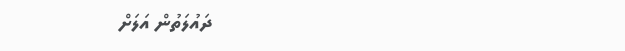ދައުލަތުން އަލަށް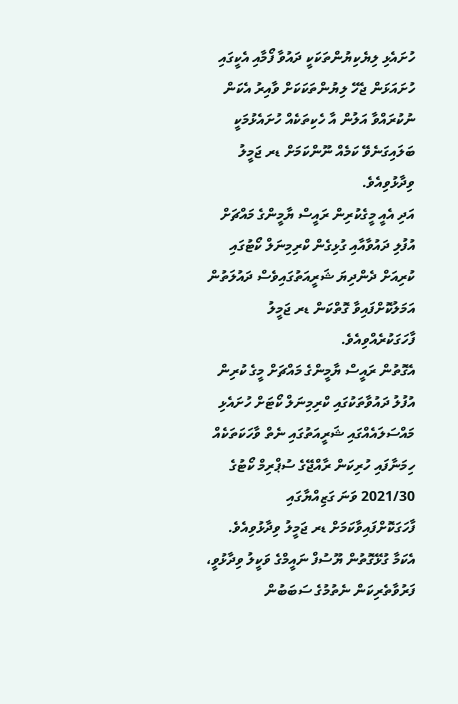ހުށައެޅި ލިޔެކިޔުންތަކަކީ ދައުވާ ފޯމާއި އެކީގައި ހުށައަޅަން ޖެހޭ ލިޔުންތަކަކަށް ވާއިރު އެކަން ނުކުރައްވާ އަލުން އާ ހެކިތަކެއް ހުށައެޅުމަކީ ބަލައިގަނެވޭ ކަމެއް ނޫންކަމަށް ޑރ ޖަމީލު ވިދާޅުވިއެވެ.
އަދި އެއީ މީގެކުރިން ރައީސް ޔާމީންގެ މައްޗަށް އުފުލި ދައުވާއާއި ގުޅިގެން ކްރިމިނަލް ކޯޓުގައި ކުރިއަށް ދެންދިޔަ ޝަރީއަތުގައިވެސް ދައުލަތުން އަމަލުކޮށްފައިވާ ގޮތްކަން ޑރ ޖަމީލު ފާހަގަކުރެއްވިއެވެ.
އެގޮތުން ރައީސް ޔާމީންގެ މައްޗަށް މީގެ ކުރިން އުފުލު ދައުވާތަކުގައި ކްރިމިނަލް ކޯޓަށް ހުށައެޅި މައްސަލައެއްގައި ޝަރީއަތުގައި ނެތް ވާހަކަތަކެއް ހިމަނާފައި ހުރިކަން ރާއްޖޭގެ ސުޕްރިމް ކޯޓުގެ 2021/30 ވަނަ ގަޒިއްޔާގައި ފާހަގަކޮށްފައިވާކަމަށް ޑރ ޖަމީލު ވިދާޅުވިއެވެ.
އެކަމާ ގުޅޭގޮތުން ޔޫސުފް ނައީމްގެ ވަކީލު ވިދާޅުވީ، ފަރުވާތެރިކަން ނެތުމުގެ ސަބަބުން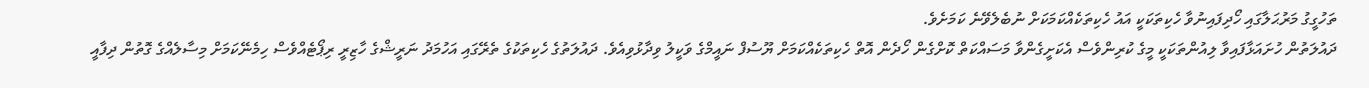ތަހުގީގު މަރުޙަލާގައި ހޯދިފައިނުވާ ހެކިތަކަކީ އައު ހެކިތަކެއްކަމަކަށް ނުބެލެވޭނެ ކަމަށެވެ.
ދައުލަތުން ހުށައަޅާފައިވާ ލިއުންތަކަކީ މީގެ ކުރިންވެސް އެކަށީގެންވާ މަސައްކަތް ކޮށްގެން ހޯދެން އޮތް ހެކިތަކެއްކަމަށް ޔޫސުފް ނައީމްގެ ވަކީލު ވިދާޅުވިއެވެ. ދައުލަތުގެ ހެކިތަކުގެ ތެރޭގައި އަހުމަދު ނަރީޝްގެ ހާޒިރީ ރިޕޯޓެއްވެސް ހިމެނޭކަމަށް މިސާލެއްގެ ގޮތުން ދިފާއީ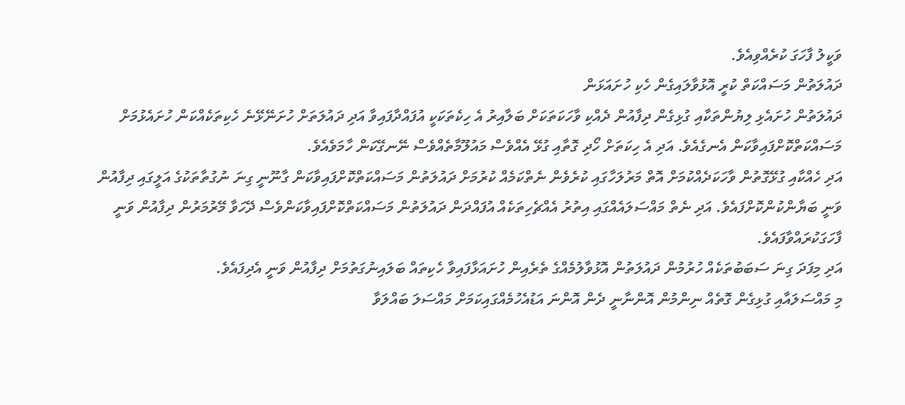ވަކީލު ފާހަގަ ކުރެއްވިއެވެ.
ދައުލަތުން މަސައްކަތް ކުރީ އޮޅުވާލައިގެން ހެކި ހުށައަޅަން
ދައުލަތުން ހުށައެޅި ލިޔުންތަކާއި ގުޅިގެން ދިފާއުން ދެއްކި ވާހަކަތަކަށް ބަލާއިރު އެ ހިކެތަކަކީ އުފައްދާފައިވާ އަދި ދައުލަތަށް ހުށަނޭޅޭނެ ހެކިތަކެއްކަން ހުށައެޅުމަށް މަސައްކަތްކޮށްފައިވާކަން އެނގެއެވެ. އަދި އެ ހިކަތަށް ހޯދި ގޮތާއި ގުޅޭ އެއްވެސް މައުލޫމާތެއްވެސް ނޭނގޭކަން ހާމަވެއެވެ.
އަދި ހެއްކާއި ގުޅޭގޮތުން ވާހަކަދެއްކުމަށް އޮތް މަރުލަހާގައި ކުރެވެން ނެތްކަމެއް ކުރުމަށް ދައުލަތުން މަސައްކަތްކޮށްފައިވާކަން ގާނޫނީ ގިނަ ނުގުތާތަކުގެ އަލީގައި ދިފާއުން ވަނީ ބަޔާންކުންކޮށްފައެވެ. އަދި ނެތް މައްސަލައެއްގައި އިތުރު އެއްޗެހިތަކެއް އުފައްދަން ދައުލަތުން މަސައްކަތްކޮށްފައިވާކަންވެސް ދޭހަވާ މޭރުމަރުން ދިފާއުން ވަނީ ފާހަގަކުރައްވާފައެވެ.
އަދި މިފަދަ ގިނަ ސަބަބުތަކެއް ހުރުމުން ދައުލަތުން އޮޅުވާލުމެއްގެ ތެރެއިން ހުށައަޅާފައިވާ ހެކިތައް ބަލައިނުގަތުމަށް ދިފާއުން ވަނީ އެދިފައެވެ.
މި މައްސަލައާއި ގުޅިގެން ގޮތެއް ނިންމުން އޮންނާނީ ދެން އޮންނަ އަޑުއެހުމެއްގައިކަމަށް މައްސަލަ ބައްލަވާ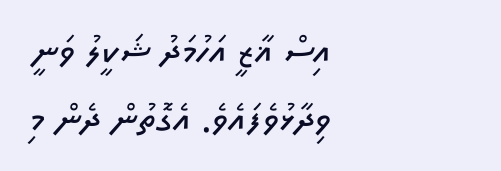އިސް ޣާޒީ އަހުމަދު ޝަކީލު ވަނީ ވިދާޅުވެފައެވެ. އެގޮތުން ދެން މި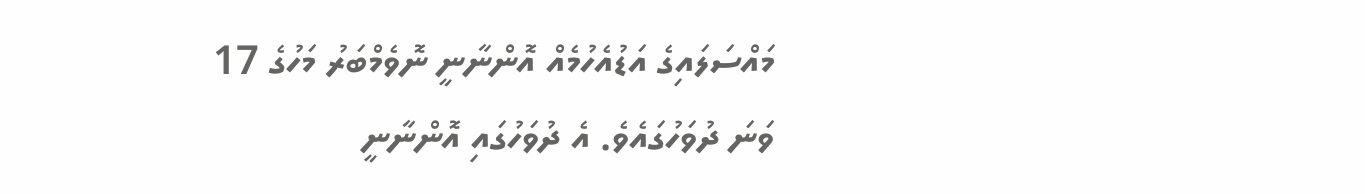މައްސަލައިގެ އަޑުއެހުމެއް އޮންނާނީ ނޮވެމްބަރު މަހުގެ 17 ވަނަ ދުވަހުގައެވެ. އެ ދުވަހުގައި އޮންނާނީ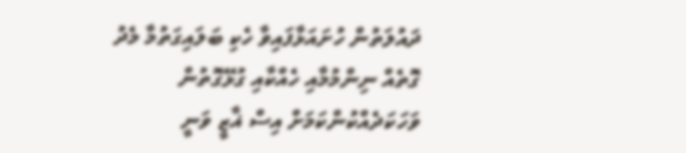ދައުލަތުން ހުށައަޅާފައިވާ ހެކި ބަލައިގަތުމާ މެދު ގޮތެއް ނިންމުމާއި ހެއްކާއި ގުޅޭގޮތުން ވަހަކަދެއްކުންކަމަށް އިސް ޣާޒީ ވަނީ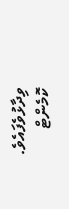ވިދާޅުވެފައެވެ.
ކޮމެންޓް